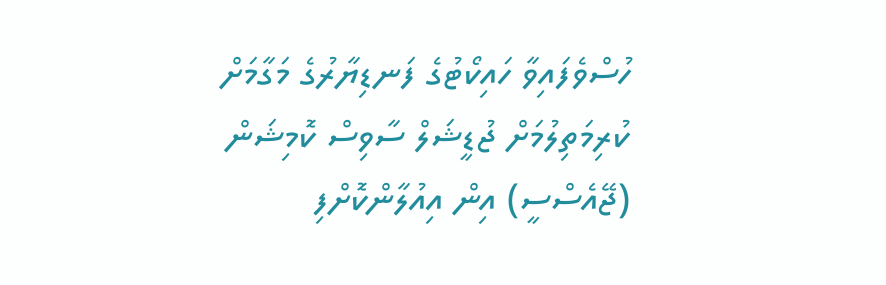ހުސްވެފައިވާ ހައިކޯޓުގެ ފަނޑިޔާރުގެ މަގާމަށް ކުރިމަތިލުމަށް ޖުޑީޝަލް ސާވިސް ކޮމިޝަން (ޖޭއެސްސީ) އިން އިއުލާންކޮށްފި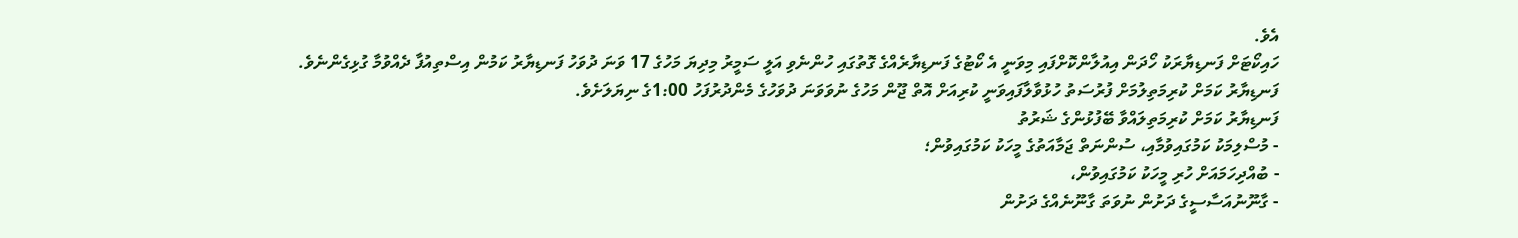އެވެ.
ހައިކޯޓަށް ފަނޑިޔާރަކު ހޯދަން އިއުލާންކޮށްފައި މިވަނީ އެ ކޯޓުގެ ފަނޑިޔާރެއްގެ ގޮތުގައި ހުންނެވި އަލީ ސަމީރު މިދިޔަ މަހުގެ 17 ވަނަ ދުވަހު ފަނޑިޔާރު ކަމުން އިސްތިއުފާ ދެއްވުމާ ގުޅިގެންނެވެ.
ފަނޑިޔާރު ކަމަށް ކުރިމަތިލުމަށް ފުރުސަތު ހުޅުވާލާފައިވަނީ ކުރިއަށް އޮތް ޖޫން މަހުގެ ނުވަވަނަ ދުވަހުގެ މެންދުރުފަހު 1:00ގެ ނިޔަލަށެވެ.
ފަނޑިޔާރު ކަމަށް ކުރިމަތިލައްވާ ބޭފުޅުންގެ ޝަރުތު
- މުސްލިމަކު ކަމުގައިވުމާއި، ސުންނަތް ޖަމާއަތުގެ މީހަކު ކަމުގައިވުން؛
- ބުއްދިހަމައަށް ހުރި މީހަކު ކަމުގައިވުން،
- ގާނޫނުއަސާސީގެ ދަށުން ނުވަތަ ގާނޫނެއްގެ ދަށުން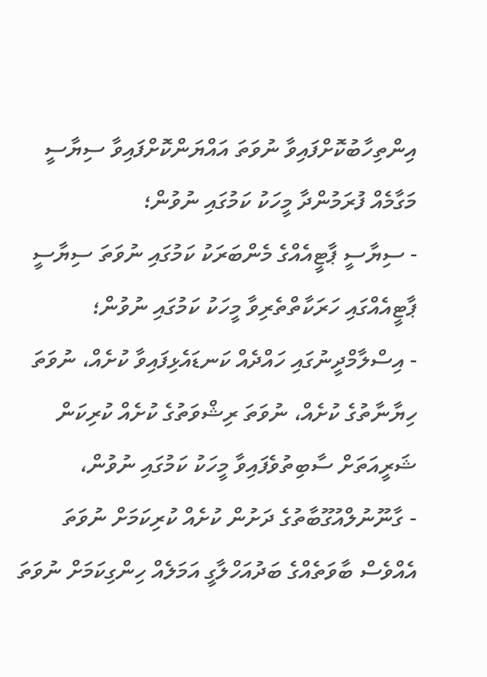އިންތިހާބުކޮށްފައިވާ ނުވަތަ އައްޔަންކޮށްފައިވާ ސިޔާސީ މަގާމެއް ފުރަމުންދާ މީހަކު ކަމުގައި ނުވުން؛
- ސިޔާސީ ޕާޓީއެއްގެ މެންބަރަކު ކަމުގައި ނުވަތަ ސިޔާސީ ޕާޓީއެއްގައި ހަރަކާތްތެރިވާ މީހަކު ކަމުގައި ނުވުން؛
- އިސްލާމްދީނުގައި ހައްދެއް ކަނޑައެޅިފައިވާ ކުށެއް، ނުވަތަ ހިޔާނާތުގެ ކުށެއް، ނުވަތަ ރިޝްވަތުގެ ކުށެއް ކުރިކަން ޝަރީއަތަށް ސާބިތުވެފައިވާ މީހަކު ކަމުގައި ނުވުން،
- ގާނޫނުލްއުގޫބާތުގެ ދަށުން ކުށެއް ކުރިކަމަށް ނުވަތަ އެއްވެސް ބާވަތެއްގެ ބަދުއަހްލާގީ އަމަލެއް ހިންގިކަމަށް ނުވަތަ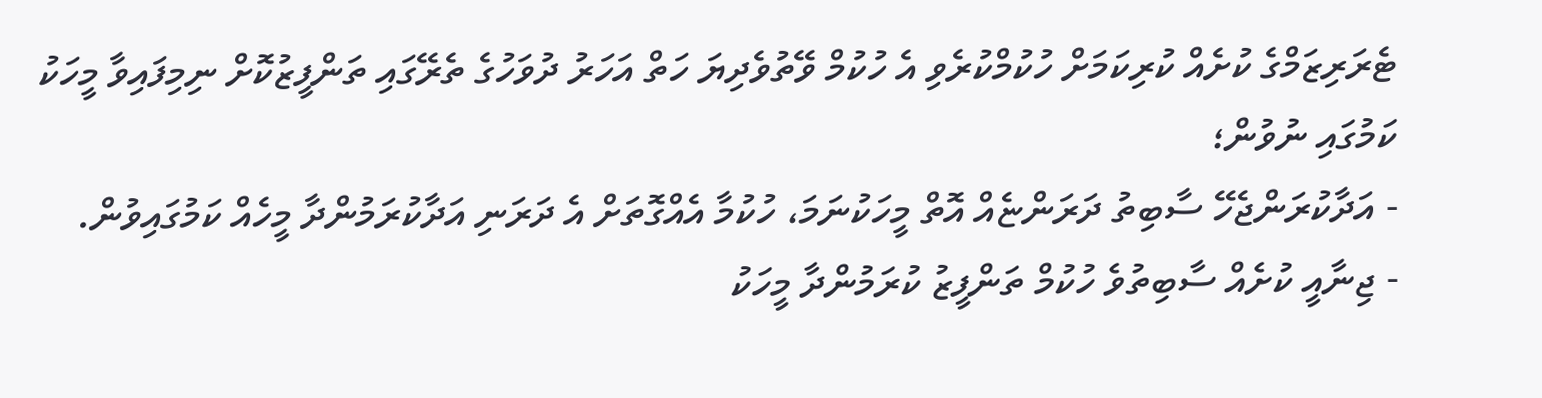ޓެރަރިޒަމްގެ ކުށެއް ކުރިކަމަށް ހުކުމްކުރެވި އެ ހުކުމް ވޭތުވެދިޔަ ހަތް އަހަރު ދުވަހުގެ ތެރޭގައި ތަންފީޒުކޮށް ނިމިފައިވާ މީހަކު ކަމުގައި ނުވުން؛
- އަދާކުރަންޖެހޭ ސާބިތު ދަރަންޏެއް އޮތް މީހަކުނަމަ، ހުކުމާ އެއްގޮތަށް އެ ދަރަނި އަދާކުރަމުންދާ މީހެއް ކަމުގައިވުން.
- ޖިނާއީ ކުށެއް ސާބިތުވެ ހުކުމް ތަންފީޒު ކުރަމުންދާ މީހަކު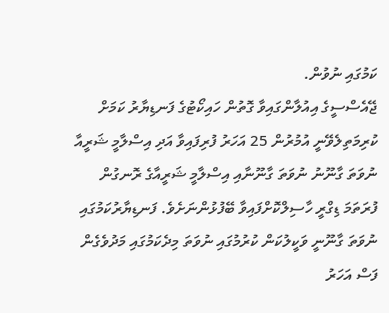ކަމުގައި ނުވުން.
ޖޭއެސްސީގެ އިއުލާންގައިވާ ގޮތުން ހައިކޯޓުގެ ފަނޑިޔާރު ކަމަށް ކުރިމަތިލެވޭނީ އުމުރުން 25 އަހަރު ފުރިފައިވާ އަދި އިސްލާމީ ޝަރީއާ ނުވަތަ ގާނޫނު ނުވަތަ ގާނޫނާއި އިސްލާމީ ޝަރީއާގެ ރޮނގުން ފުރަތަމަ ޑިގްރީ ހާސިލްކޮށްފައިވާ ބޭފުޅުންނަށެވެ. ފަނޑިޔާރުކަމުގައި ނުވަތަ ގާނޫނީ ވަކީލުކަން ކުރުމުގައި ނުވަތަ މިދެކަމުގައި މަދުވެގެން ފަސް އަހަރު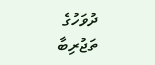ދުވަހުގެ ތަޖުރިބާ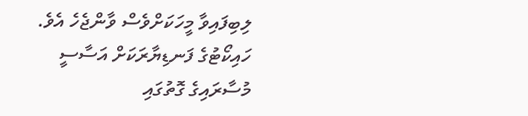ލިބިފައިވާ މީހަކަށްވެސް ވާންޖެހެ އެވެ.
ހައިކޯޓުގެ ފަނޑިޔާރަކަށް އަސާސީ މުސާރައިގެ ގޮތުގައި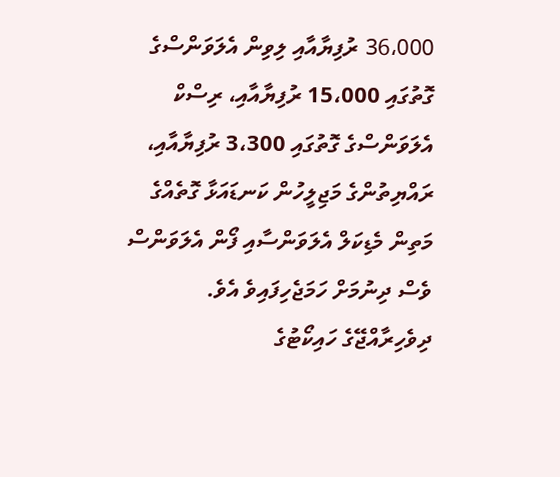36،000 ރުފިޔާއާއި ލިވިން އެލަވަންސްގެ ގޮތުގައި 15،000 ރުފިޔާއާއި، ރިސްކް އެލަވަންސްގެ ގޮތުގައި 3،300 ރުފިޔާއާއި، ރައްޔިތުންގެ މަޖިލީހުން ކަނޑައަޅާ ގޮތެއްގެ މަތިން މެޑިކަލް އެލަވަންސާއި ފޯން އެލަވަންސް ވެސް ދިނުމަށް ހަމަޖެހިފައިވެ އެވެ.
ދިވެހިރާއްޖޭގެ ހައިކޯޓުގެ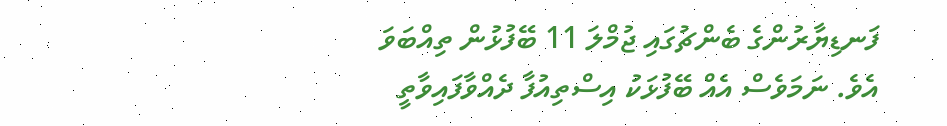ފަނޑިޔާރުންގެ ބެންޗުގައި ޖުމްލަ 11 ބޭފުޅުން ތިއްބަވަ އެވެ. ނަމަވެސް އެއް ބޭފުޅަކު އިސްތިއުފާ ދެއްވާފައިވާތީ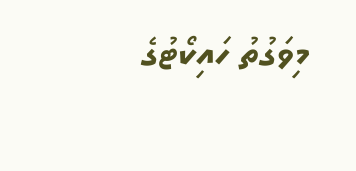މިވަގުތު ހައިކޯޓުގެ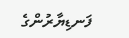ފަނޑިޔާރުންގެ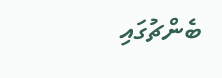ބެންޗުގައި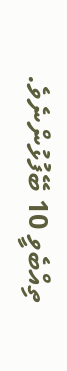ތިއްބެވީ 10 ބޭފުޅުންނެވެ.